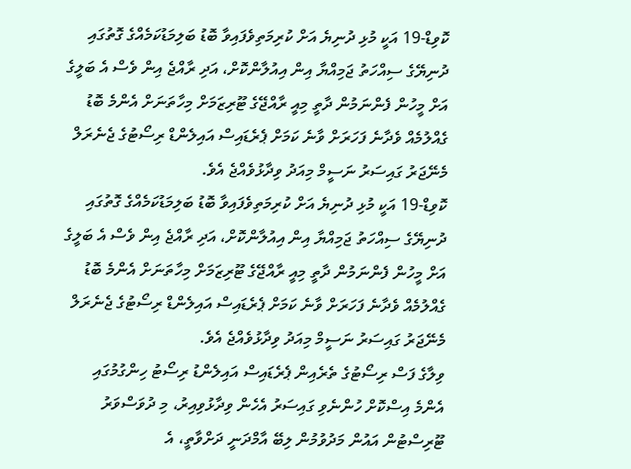ކޮވިޑް-19 އަކީ މުޅި ދުނިޔެ އަށް ކުރިމަތިވެފައިވާ ބޮޑު ބަލިމަޑުކަމެއްގެ ގޮތުގައި ދުނިޔޭގެ ސިއްހަތު ޖަމިއްޔާ އިން އިއުލާންކޮށް، އަދި ރާއްޖެ އިން ވެސް އެ ބަލީގެ އަށް މީހުން ފެންނަމުން ދާތީ މިއީ ރާއްޖޭގެ ޓޫރިޒަމަށް މިހާތަނަށް އެންމެ ބޮޑު ގެއްލުމެއް ވެދާނެ ފަހަރަށް ވާނެ ކަމަށް ޕެރެޑައިސް އައިލެންޑް ރިސޯޓުގެ ޖެނެރަލް މެނޭޖަރު ގައިސަރު ނަސީމް މިއަދު ވިދާޅުވެއްޖެ އެވެ.
ކޮވިޑް-19 އަކީ މުޅި ދުނިޔެ އަށް ކުރިމަތިވެފައިވާ ބޮޑު ބަލިމަޑުކަމެއްގެ ގޮތުގައި ދުނިޔޭގެ ސިއްހަތު ޖަމިއްޔާ އިން އިއުލާންކޮށް، އަދި ރާއްޖެ އިން ވެސް އެ ބަލީގެ އަށް މީހުން ފެންނަމުން ދާތީ މިއީ ރާއްޖޭގެ ޓޫރިޒަމަށް މިހާތަނަށް އެންމެ ބޮޑު ގެއްލުމެއް ވެދާނެ ފަހަރަށް ވާނެ ކަމަށް ޕެރެޑައިސް އައިލެންޑް ރިސޯޓުގެ ޖެނެރަލް މެނޭޖަރު ގައިސަރު ނަސީމް މިއަދު ވިދާޅުވެއްޖެ އެވެ.
ވިލާގެ ފަސް ރިސޯޓުގެ ތެރެއިން ޕެރެޑައިސް އައިލެންޑު ރިސޯޓު ހިންގުމުގައި އެންމެ އިސްކޮށް ހުންނެވި ގައިސަރު އެހެން ވިދާޅުވިއިރު، މި ދުވަސްވަރު ޓޫރިސްޓުން އައުން މަދުވުމުން ލިބޭ އާމްދަނީ ދަށްވާތީ، އެ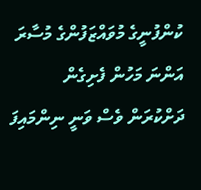ކުންފުނީގެ މުވައްޒަފުންގެ މުސާރަ އަންނަ މަހުން ފެށިގެން ދަށްކުރަން ވެސް ވަނީ ނިންމައިފަ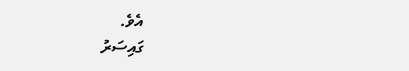އެވެ.
ގައިސަރު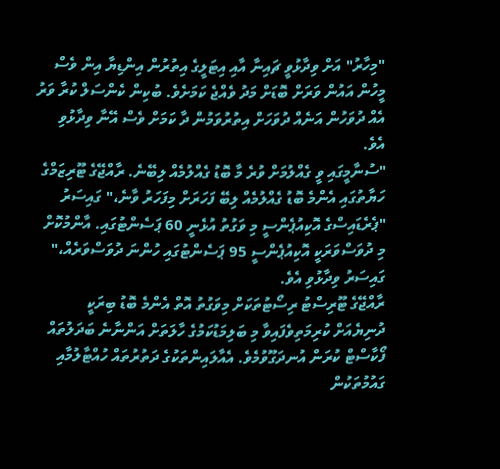"މިހާރު" އަށް ވިދާޅުވީ ޗައިނާ އާއި އިޓަލީގެ އިތުރުން އިންޑިޔާ އިން ވެސް މީހުން އައުން ވަރަށް ބޮޑަށް މަދު ވެއްޖެ ކަމަށެވެ. ބުކިން ކެންސަލް ކުރާ ވަރު އެއް ދުވަހުން އަނެއް ދުވަހަށް އިތުރުވަމުން ދާ ކަމަށް ވެސް އޭނާ ވިދާޅުވި އެވެ.
"ސުނާމީގައި ވީ ގެއްލުމަށް ވުރެ މާ ބޮޑު ގެއްލުމެއް ލިބޭނެ. ރާއްޖޭގެ ޓޫރިޒަމްގެ ހަޔާތުގައި އެންމެ ބޮޑު ގެއްލުމެއް ލިބޭ ފަހަރަށް މިފަހަރު ވާނެ،" ގައިސަރު
"ޕެރެޑައިސްގެ އޮކިއުޕެންސީ މި ވަގުތު އުޅެނީ 60 ޕަސެންޓުގައި. އާންމުކޮށް މި ދުވަސްވަރަކީ އޮކިއުޕެންސީ 95 ޕަސެންޓުގައި ހުންނަ ދުވަސްވަރެއް،" ގައިސަރު ވިދާޅުވި އެވެ.
ރާއްޖޭގެ ޓޫރިސްޓު ރިސޯޓުތަކަށް މިވަގުތު އޮތް އެންމެ ބޮޑު ބިރަކީ ދުނިޔެއަށް ކުރިމަތިވެފައިވާ މި ބަލިމަޑުކަމުގެ ހާލަތަށް އަންނާނެ ބަދަލުތައް ފޯކާސްޓް ކުރަން އުނދަގޫވުމެވެ. އެއާލައިންތަކުގެ ދަތުރުތައް ހުއްޓާލުމާއި ގައުމުތަކުން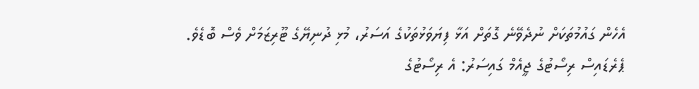އެހެން ގައުމުތަކަށް ނުދެވޭނެ ގޮތަށް އަޅާ ފިޔަވަޅުތަކުގެ އަސަރު، މުޅި ދުނިޔޭގެ ޓޫރިޒަމަށް ވެސް ބޮޑެވެ.
ޕެރެޑައިސް ރިސޯޓުގެ ޖީއެމް ގައިސަރު: އެ ރިސޯޓުގެ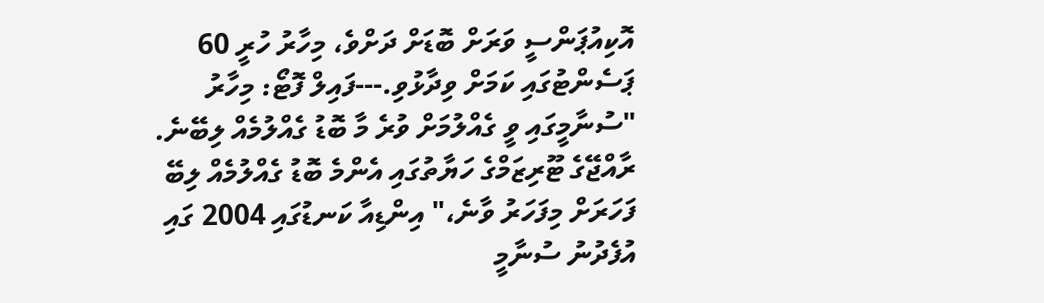އޮކިއުޕަންސީ ވަރަށް ބޮޑަށް ދަށްވެ، މިހާރު ހުރީ 60 ޕަސެންޓުގައި ކަމަށް ވިދާޅުވި.---ފައިލް ފޮޓޯ: މިހާރު
"ސުނާމީގައި ވީ ގެއްލުމަށް ވުރެ މާ ބޮޑު ގެއްލުމެއް ލިބޭނެ. ރާއްޖޭގެ ޓޫރިޒަމްގެ ހަޔާތުގައި އެންމެ ބޮޑު ގެއްލުމެއް ލިބޭ ފަހަރަށް މިފަހަރު ވާނެ،" އިންޑިއާ ކަނޑުގައި 2004 ގައި އުފެދުނު ސުނާމީ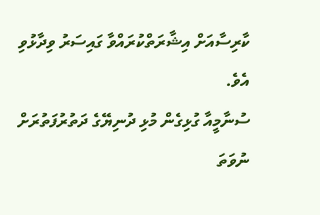ކާރިސާއަށް އިޝާރަތްކުރައްވާ ގައިސަރު ވިދާޅުވި އެވެ.
ސުނާމީއާ ގުޅިގެން މުޅި ދުނިޔޭގެ ދަތުރުފަތުރަށް ނުވަތަ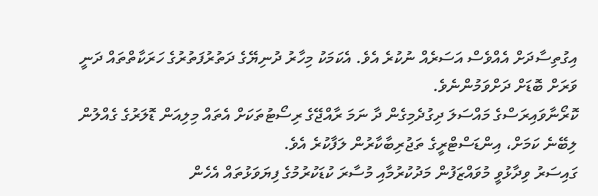އިގުތިސާދަށް އެއްވެސް އަސަރެއް ނުކުރެ އެވެ. އެކަމަކު މިހާރު ދުނިޔޭގެ ދަތުރުފަތުރުގެ ހަރަކާތްތައް ދަނީ ވަރަށް ބޮޑަށް ދަށްވަމުންނެވެ.
ކޮރޯނާވައިރަސްގެ މައްސަލަ ދިގުދެމިގެން ދާ ނަމަ ރާއްޖޭގެ ރިސޯޓުތަކަށް އެތައް މިލިއަން ޑޮލަރުގެ ގެއްލުން ލިބޭނެ ކަމަށް، އިންޑަސްޓްރީގެ ތަޖުރިބާކާރުން ލަފާކުރެ އެވެ.
ގައިސަރު ވިދާޅުވީ މުވައްޒަފުން މަދުކުރުމާއި މުސާރަ ކުޑަކުރުމުގެ ފިޔަވަޅުތައް އެހެން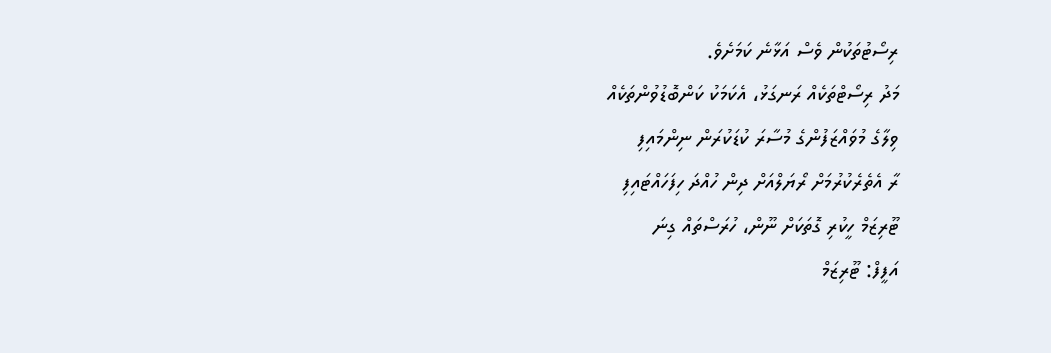ރިސޯޓުތަކުން ވެސް އަޅާނެ ކަމަށެވެ.
މަދު ރިސޯޓްތަކެއް ރަނގަޅު، އެކަމަކު ކަންބޮޑުވުންތަކެއް
ވިލާގެ މުވައްޒަފުންގެ މުސާރަ ކުޑަކުރަން ނިންމައިފި
ރާ އެތެރެކުރުމަށް ރޯޔަލްއަށް ދިން ހުއްދަ ހިފަހައްޓައިފި
ޓޫރިޒަމް ހީކުރި ގޮތަކަށް ނޫން، ހުރަސްތައް ގިނަ
އަފީފް: ޓޫރިޒަމް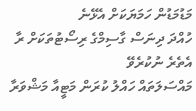މަޑުމަޑުން ހަމަޔަކަށް އެޅޭނެ
ހުއްދަ ދިނަސް ގާސިމްގެ ރިސޯޓުތަކަށް ރާ އެތެރެ ނުކުރެވޭ
މައްސަލަތައް ހައްލު ކުރަން މަޓީއާ މަޝްވަރާ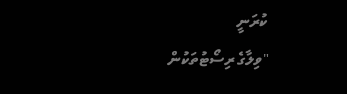ކުރަނީ
"ވިލާގެ ރިސޯޓުތަކުން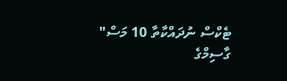ޓެކްސް ނުދައްކާތާ 10 މަސް"
ގާސިމްގެ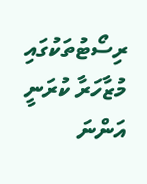ރިސޯޓުތަކުގައި މުޒާހަރާ ކުރަނީ
އަންނަ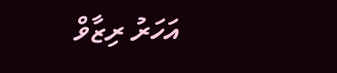އަހަރު ރިޒާވް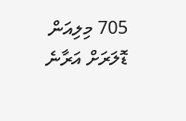705 މިލިއަން ޑޮލަރަށް އަރާނެ